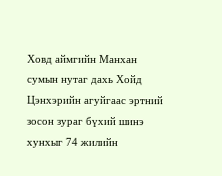Ховд аймгийн Манхан сумын нутаг дахь Хойд Цэнхэрийн агуйгаас эртний зосон зураг бүхий шинэ хунхыг 74 жилийн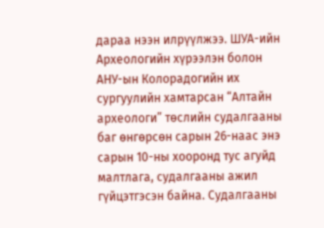дараа нээн илрүүлжээ. ШУА-ийн Археологийн хүрээлэн болон АНУ-ын Колорадогийн их сургуулийн хамтарсан “Алтайн археологи” төслийн судалгааны баг өнгөрсөн сарын 26-наас энэ сарын 10-ны хооронд тус агуйд малтлага, судалгааны ажил гүйцэтгэсэн байна. Судалгааны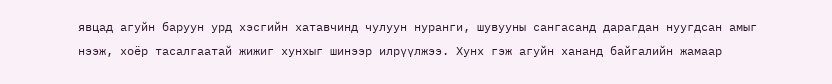явцад агуйн баруун урд хэсгийн хатавчинд чулуун нуранги, шувууны сангасанд дарагдан нуугдсан амыг нээж, хоёр тасалгаатай жижиг хунхыг шинээр илрүүлжээ. Хунх гэж агуйн хананд байгалийн жамаар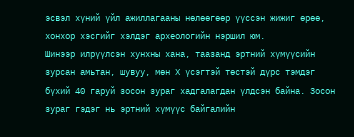эсвэл хүний үйл ажиллагааны нөлөөгөөр үүссэн жижиг өрөө, хонхор хэсгийг хэлдэг археологийн нэршил юм.
Шинээр илрүүлсэн хунхны хана, таазанд эртний хүмүүсийн зурсан амьтан, шувуу, мөн Х үсэгтэй төстэй дүрс тэмдэг бүхий 40 гаруй зосон зураг хадгалагдан үлдсэн байна. Зосон зураг гэдэг нь эртний хүмүүс байгалийн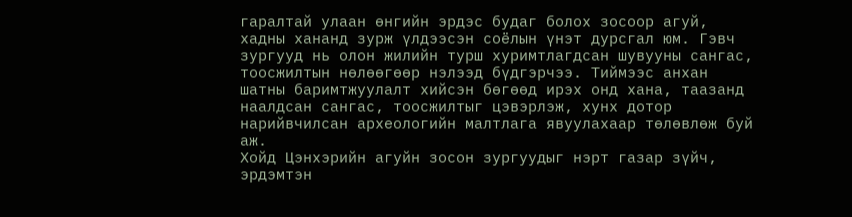гаралтай улаан өнгийн эрдэс будаг болох зосоор агуй, хадны хананд зурж үлдээсэн соёлын үнэт дурсгал юм. Гэвч зургууд нь олон жилийн турш хуримтлагдсан шувууны сангас, тоосжилтын нөлөөгөөр нэлээд бүдгэрчээ. Тиймээс анхан шатны баримтжуулалт хийсэн бөгөөд ирэх онд хана, таазанд наалдсан сангас, тоосжилтыг цэвэрлэж, хунх дотор нарийвчилсан археологийн малтлага явуулахаар төлөвлөж буй аж.
Хойд Цэнхэрийн агуйн зосон зургуудыг нэрт газар зүйч, эрдэмтэн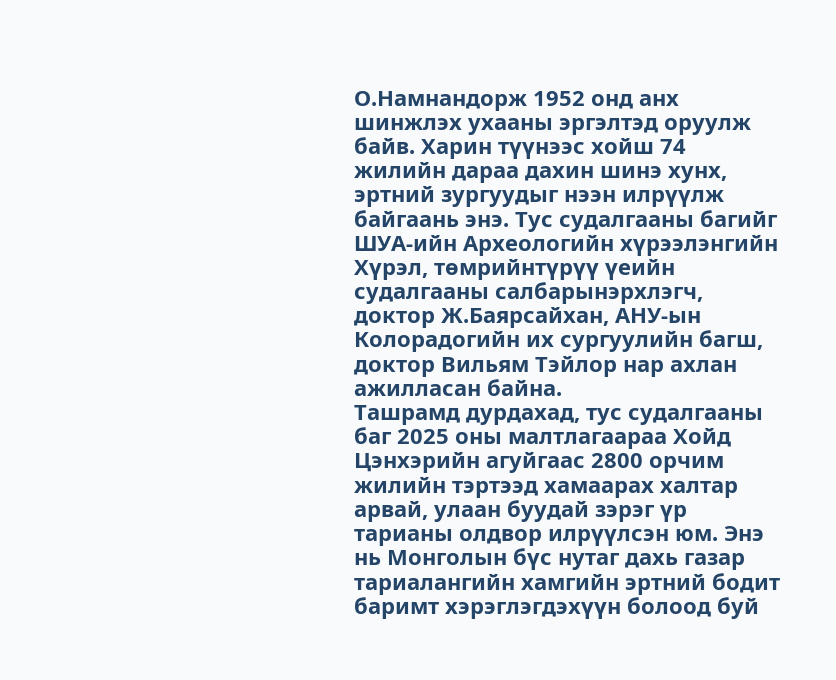О.Намнандорж 1952 онд анх шинжлэх ухааны эргэлтэд оруулж байв. Харин түүнээс хойш 74 жилийн дараа дахин шинэ хунх, эртний зургуудыг нээн илрүүлж байгаань энэ. Тус судалгааны багийг ШУА-ийн Археологийн хүрээлэнгийн Хүрэл, төмрийнтүрүү үеийн судалгааны салбарынэрхлэгч, доктор Ж.Баярсайхан, АНУ-ын Колорадогийн их сургуулийн багш, доктор Вильям Тэйлор нар ахлан ажилласан байна.
Ташрамд дурдахад, тус судалгааны баг 2025 оны малтлагаараа Хойд Цэнхэрийн агуйгаас 2800 орчим жилийн тэртээд хамаарах халтар арвай, улаан буудай зэрэг үр тарианы олдвор илрүүлсэн юм. Энэ нь Монголын бүс нутаг дахь газар тариалангийн хамгийн эртний бодит баримт хэрэглэгдэхүүн болоод буй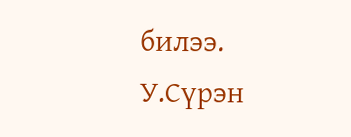билээ.
У.Сүрэн